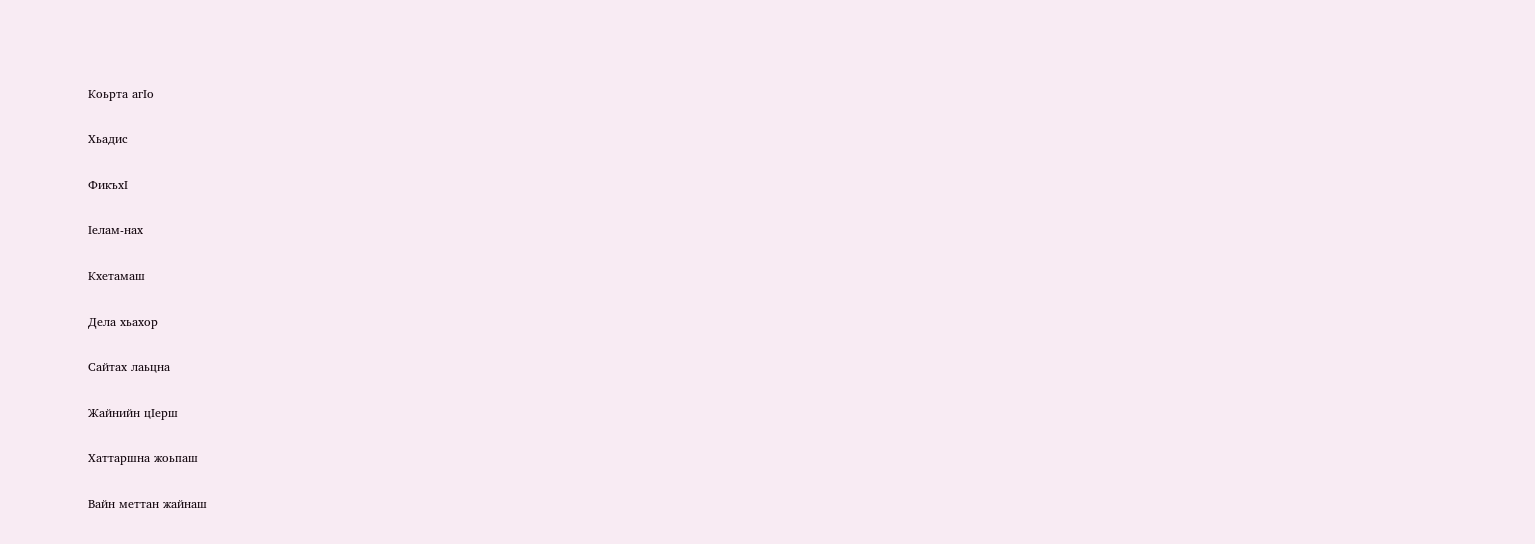Коьрта агIо

Хьадис

ФикъхI

Iелам-нах

Кхетамаш

Дела хьахор

Сайтах лаьцна

Жайнийн цIерш

Хаттаршна жоьпаш

Вайн меттан жайнаш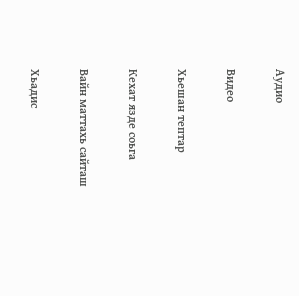Аудио

Видео

Хьешан тептар

Кехат язде соьга

Вайн маттахь сайташ

Хьадис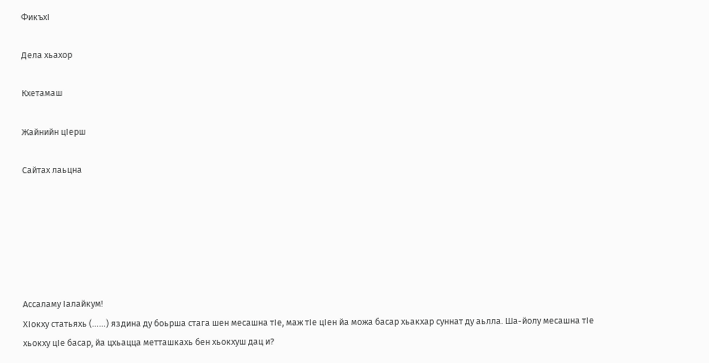ФикъхI

Дела хьахор

Кхетамаш

Жайнийн цIерш

Сайтах лаьцна






Ассаламу Iалайкум!
ХIокху статьяхь (……) яздина ду боьрша стага шен месашна тIе, маж тIе цIен йа можа басар хьакхар суннат ду аьлла. Ша-йолу месашна тIе хьокху цIе басар, йа цхьацца метташкахь бен хьокхуш дац и?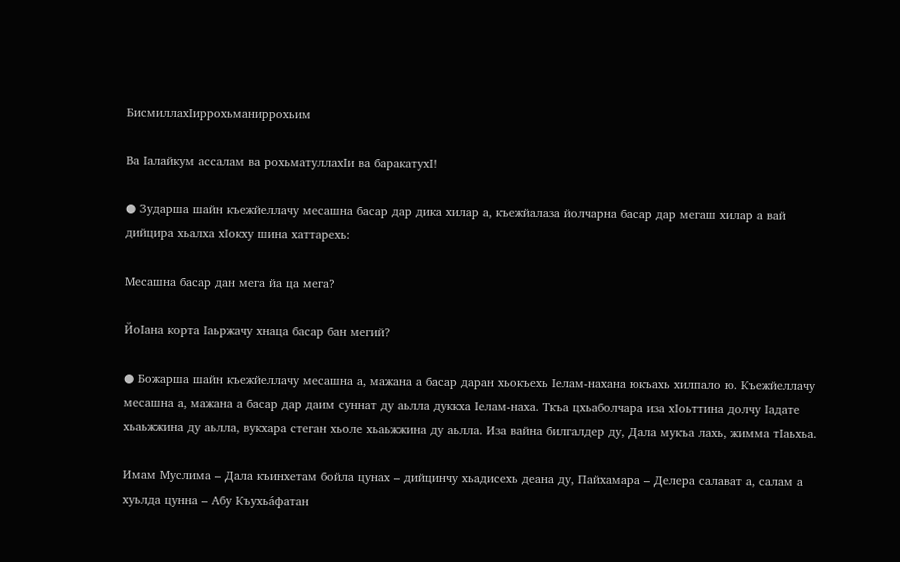БисмиллахIиррохьманиррохьим

Ва Iалайкум ассалам ва рохьматуллахIи ва баракатухI!

● Зударша шайн къежйеллачу месашна басар дар дика хилар а, къежйалаза йолчарна басар дар мегаш хилар а вай дийцира хьалха хIокху шина хаттарехь:

Месашна басар дан мега йа ца мега?

ЙоIана корта Iаьржачу хнаца басар бан мегий?

● Божарша шайн къежйеллачу месашна а, мажана а басар даран хьокъехь Iелам-нахана юкъахь хилпало ю. Къежйеллачу месашна а, мажана а басар дар даим суннат ду аьлла дуккха Iелам-наха. Ткъа цхьаболчара иза хIоьттина долчу Iадате хьаьжжина ду аьлла, вукхара стеган хьоле хьаьжжина ду аьлла. Иза вайна билгалдер ду, Дала мукъа лахь, жимма тIаьхьа.

Имам Муслима – Дала къинхетам бойла цунах – дийцинчу хьадисехь деана ду, Пайхамара – Делера салават а, салам а хуьлда цунна – Абу Къухьáфатан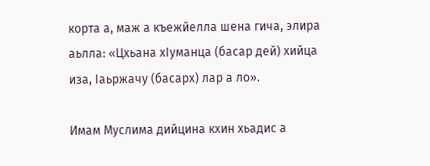корта а, маж а къежйелла шена гича, элира аьлла: «Цхьана хIуманца (басар дей) хийца иза, Iаьржачу (басарх) лар а ло».

Имам Муслима дийцина кхин хьадис а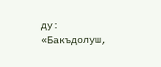ду: «Бакъдолуш,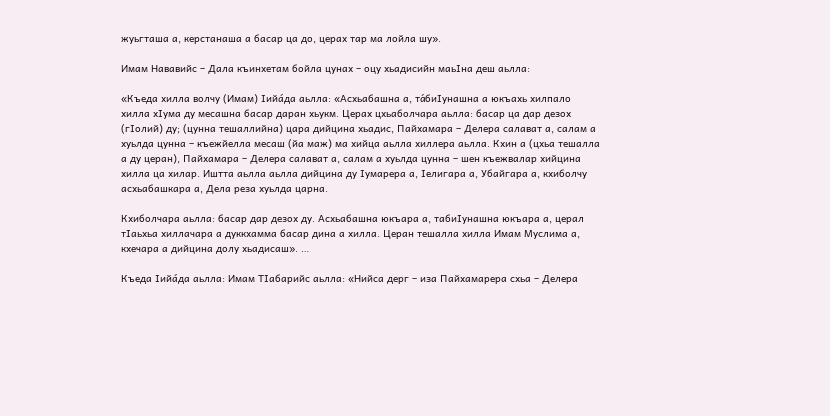жуьгташа а, керстанаша а басар ца до, церах тар ма лойла шу».

Имам Нававийс – Дала къинхетам бойла цунах – оцу хьадисийн маьIна деш аьлла:

«Къеда хилла волчу (Имам) Iийа́да аьлла: «Асхьабашна а, та́биIунашна а юкъахь хилпало хилла хIума ду месашна басар даран хьукм. Церах цхьаболчара аьлла: басар ца дар дезох (гIолий) ду; (цунна тешаллийна) цара дийцина хьадис, Пайхамара – Делера салават а, салам а хуьлда цунна – къежйелла месаш (йа маж) ма хийца аьлла хиллера аьлла. Кхин а (цхьа тешалла а ду церан), Пайхамара – Делера салават а, салам а хуьлда цунна – шен къежвалар хийцина хилла ца хилар. Иштта аьлла аьлла дийцина ду Iумарера а, Iелигара а, Убайгара а, кхиболчу асхьабашкара а, Дела реза хуьлда царна.

Кхиболчара аьлла: басар дар дезох ду. Асхьабашна юкъара а, табиIунашна юкъара а, церал тIаьхьа хиллачара а дуккхамма басар дина а хилла. Церан тешалла хилла Имам Муслима а, кхечара а дийцина долу хьадисаш». …

Къеда Iийа́да аьлла: Имам ТIабарийс аьлла: «Нийса дерг – иза Пайхамарера схьа – Делера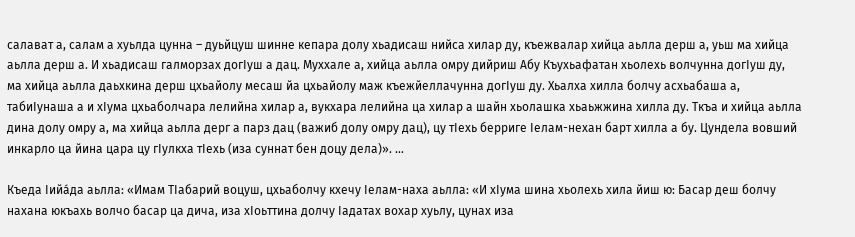салават а, салам а хуьлда цунна – дуьйцуш шинне кепара долу хьадисаш нийса хилар ду, къежвалар хийца аьлла дерш а, уьш ма хийца аьлла дерш а. И хьадисаш галморзах догIуш а дац. Муххале а, хийца аьлла омру дийриш Абу Къухьафатан хьолехь волчунна догIуш ду, ма хийца аьлла даьхкина дерш цхьайолу месаш йа цхьайолу маж къежйеллачунна догIуш ду. Хьалха хилла болчу асхьабаша а, табиIунаша а и хIума цхьаболчара лелийна хилар а, вукхара лелийна ца хилар а шайн хьолашка хьаьжжина хилла ду. Ткъа и хийца аьлла дина долу омру а, ма хийца аьлла дерг а парз дац (важиб долу омру дац), цу тIехь берриге Iелам-нехан барт хилла а бу. Цундела вовший инкарло ца йина цара цу гIулкха тIехь (иза суннат бен доцу дела)». …

Къеда Iийа́да аьлла: «Имам ТIабарий воцуш, цхьаболчу кхечу Iелам-наха аьлла: «И хIума шина хьолехь хила йиш ю: Басар деш болчу нахана юкъахь волчо басар ца дича, иза хIоьттина долчу Iадатах вохар хуьлу, цунах иза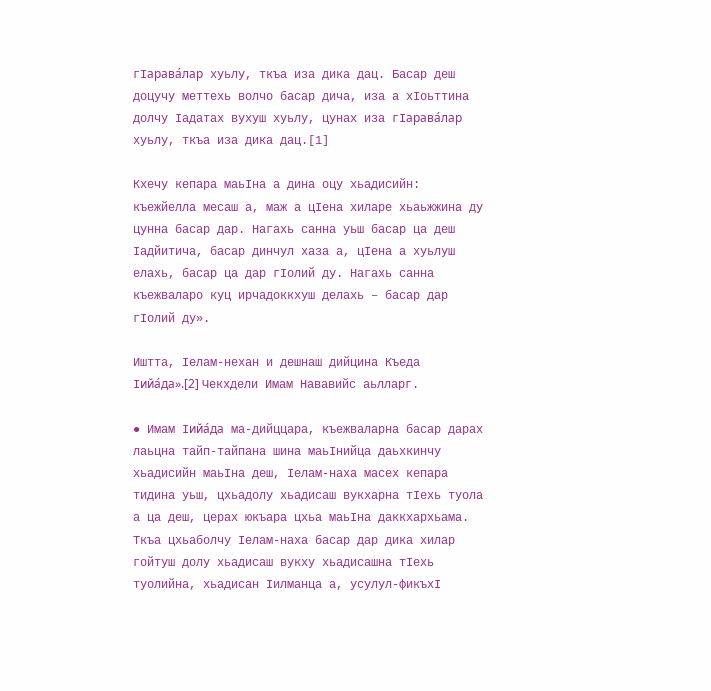гIарава́лар хуьлу, ткъа иза дика дац. Басар деш доцучу меттехь волчо басар дича, иза а хIоьттина долчу Iадатах вухуш хуьлу, цунах иза гIарава́лар хуьлу, ткъа иза дика дац.[1]

Кхечу кепара маьIна а дина оцу хьадисийн: къежйелла месаш а, маж а цIена хиларе хьаьжжина ду цунна басар дар. Нагахь санна уьш басар ца деш Iадйитича, басар динчул хаза а, цIена а хуьлуш елахь, басар ца дар гIолий ду. Нагахь санна къежваларо куц ирчадоккхуш делахь – басар дар гIолий ду».

Иштта, Iелам-нехан и дешнаш дийцина Къеда Iийа́да».[2] Чекхдели Имам Нававийс аьлларг.

● Имам Iийа́да ма-дийццара, къежваларна басар дарах лаьцна тайп-тайпана шина маьIнийца даьхкинчу хьадисийн маьIна деш, Iелам-наха масех кепара тидина уьш, цхьадолу хьадисаш вукхарна тIехь туола а ца деш, церах юкъара цхьа маьIна даккхархьама. Ткъа цхьаболчу Iелам-наха басар дар дика хилар гойтуш долу хьадисаш вукху хьадисашна тIехь туолийна, хьадисан Iилманца а, усулул-фикъхI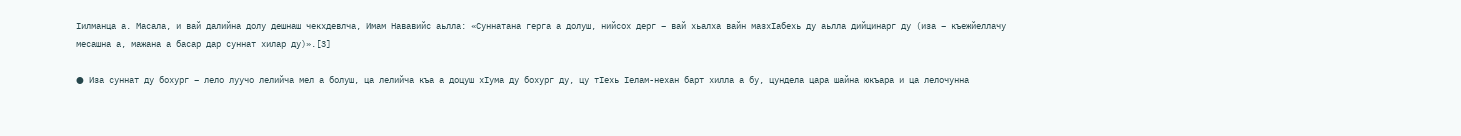Iилманца а. Масала, и вай далийна долу дешнаш чекхдевлча, Имам Нававийс аьлла: «Суннатана герга а долуш, нийсох дерг – вай хьалха вайн мазхIабехь ду аьлла дийцинарг ду (иза – къежйеллачу месашна а, мажана а басар дар суннат хилар ду)».[3]

● Иза суннат ду бохург – лело луучо лелийча мел а болуш, ца лелийча къа а доцуш хIума ду бохург ду, цу тIехь Iелам-нехан барт хилла а бу, цундела цара шайна юкъара и ца лелочунна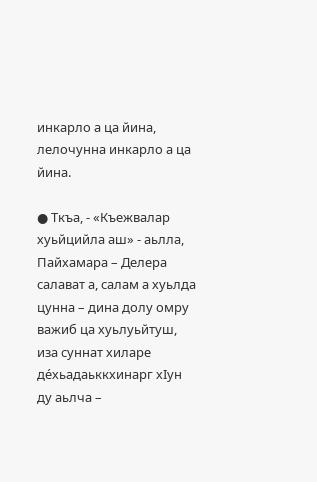инкарло а ца йина, лелочунна инкарло а ца йина.

● Ткъа, - «Къежвалар хуьйцийла аш» - аьлла, Пайхамара – Делера салават а, салам а хуьлда цунна – дина долу омру важиб ца хуьлуьйтуш, иза суннат хиларе де́хьадаьккхинарг хIун ду аьлча –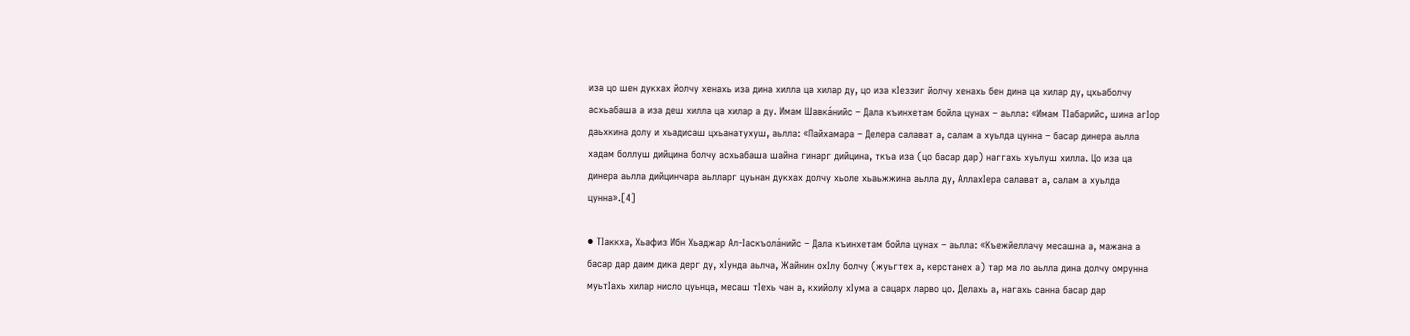иза цо шен дукхах йолчу хенахь иза дина хилла ца хилар ду, цо иза кIеззиг йолчу хенахь бен дина ца хилар ду, цхьаболчу асхьабаша а иза деш хилла ца хилар а ду. Имам Шавка́нийс – Дала къинхетам бойла цунах – аьлла: «Имам ТIабарийс, шина агIор даьхкина долу и хьадисаш цхьанатухуш, аьлла: «Пайхамара – Делера салават а, салам а хуьлда цунна – басар динера аьлла хадам боллуш дийцина болчу асхьабаша шайна гинарг дийцина, ткъа иза (цо басар дар) наггахь хуьлуш хилла. Цо иза ца динера аьлла дийцинчара аьлларг цуьнан дукхах долчу хьоле хьаьжжина аьлла ду, АллахIера салават а, салам а хуьлда цунна».[4]

● ТIаккха, Хьафиз Ибн Хьаджар Ал-Iаскъола́нийс – Дала къинхетам бойла цунах – аьлла: «Къежйеллачу месашна а, мажана а басар дар даим дика дерг ду, хIунда аьлча, Жайнин охIлу болчу (жуьгтех а, керстанех а) тар ма ло аьлла дина долчу омрунна муьтIахь хилар нисло цуьнца, месаш тIехь чан а, кхийолу хIума а сацарх ларво цо. Делахь а, нагахь санна басар дар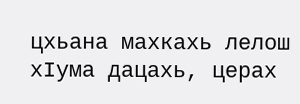цхьана махкахь лелош хIума дацахь, церах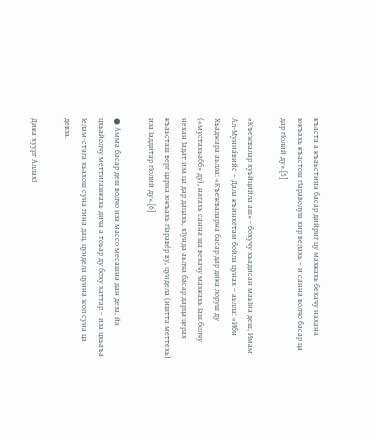къаста а къаьстина басар дийриг цу махкахь бехачу нахана юкъахь къастош гIараволуш хир велахь – и санна волчо басар ца дар гIолий ду».[5]

«Къежвалар хуьйцийла аш» - бохучу хьадисан маьIна деш, Имам Ал-Мунна́вийс – Дала къинхетам бойла цунах – аьлла: «Ибн Хьаджара аьлла: «Къежваларна басар дар дика лоруш ду («мустахьабб» ду), нагахь санна ша вехачу махкахь Iаш болчу нехан Iадат иза ца дар дацахь, хIунда аьлча басар дарца церах къаьсташ верг царна юкъахь гIараве́р ву, цундела (иштта меттехь) иза Iаддитар гIолий ду».[6]

● Амма басар деш волчо иза массо месашна дан деза, йа цхьайолчу меттигашкахь дича а тоьар ду боху хаттар – иза цхьаъа Iелам-стага хьахош суна гина дац, цундела цунна жоп суна ца девза.

Дика хуург АллахI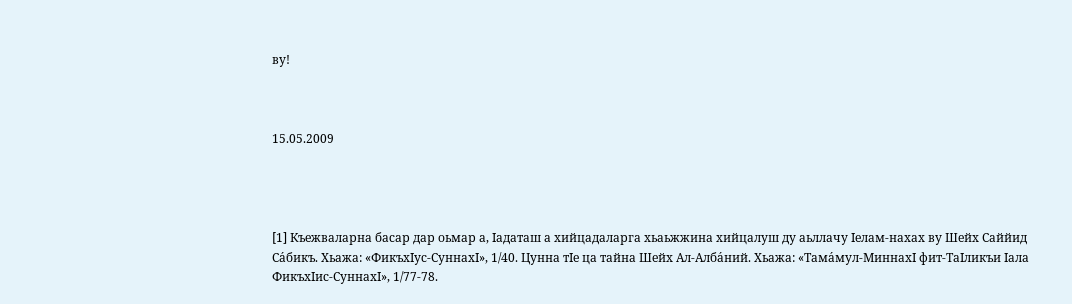ву!



15.05.2009




[1] Къежваларна басар дар оьмар а, Iадаташ а хийцадаларга хьаьжжина хийцалуш ду аьллачу Iелам-нахах ву Шейх Саййид Са́бикъ. Хьажа: «ФикъхIус-СуннахI», 1/40. Цунна тIе ца тайна Шейх Ал-Алба́ний. Хьажа: «Тама́мул-МиннахI фит-ТаIликъи Iала ФикъхIис-СуннахI», 1/77-78.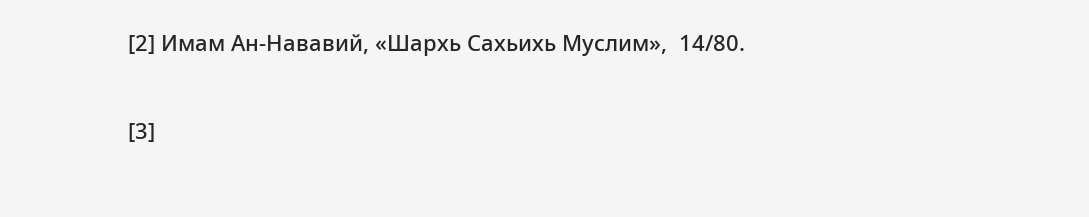[2] Имам Ан-Нававий, «Шархь Сахьихь Муслим»,  14/80.

[3]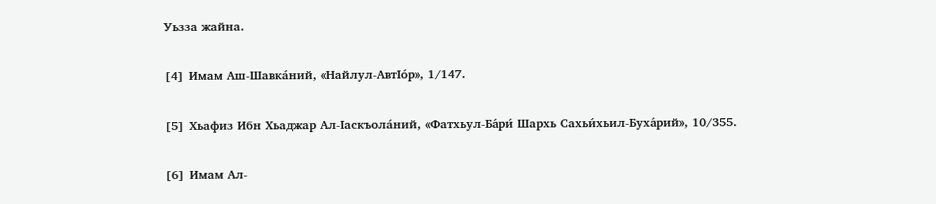Уьзза жайна.

[4] Имам Аш-Шавка́ний, «Найлул-АвтIо́р», 1/147.

[5] Хьафиз Ибн Хьаджар Ал-Iаскъола́ний, «Фатхьул-Ба́ри́ Шархь Сахьи́хьил-Буха́рий», 10/355.

[6] Имам Ал-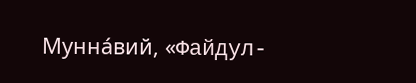Мунна́вий, «Файдул-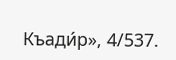Къади́р», 4/537.